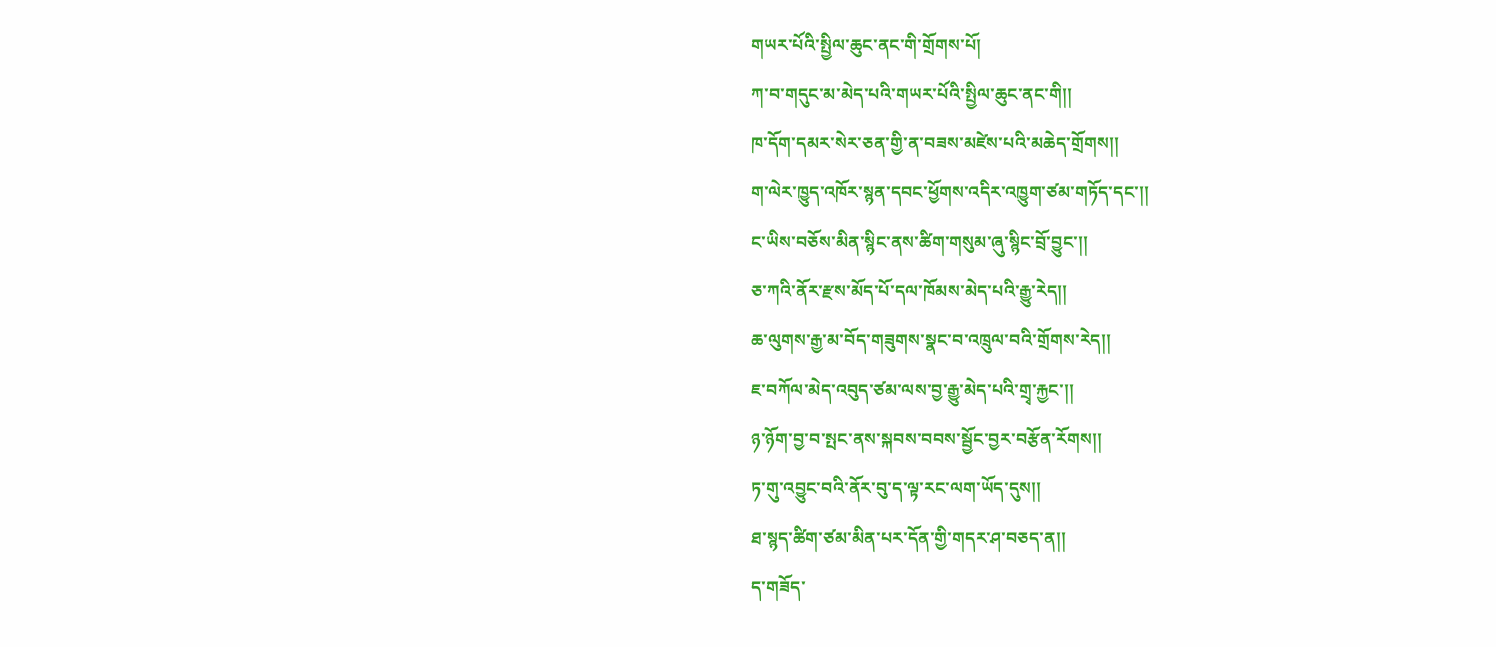གཡར་པོའི་སྤྱིལ་ཆུང་ནང་གི་གྲོགས་པོ།
ཀ་བ་གདུང་མ་མེད་པའི་གཡར་པོའི་སྤྱིལ་ཆུང་ནང་གི།།
ཁ་དོག་དམར་སེར་ཅན་གྱི་ན་བཟས་མཛེས་པའི་མཆེད་གྲོགས།།
ག་ལེར་ཁྱུད་འཁོར་སྙན་དབང་ཕྱོགས་འདིར་འཁྱུག་ཙམ་གཏོད་དང་།།
ང་ཡིས་བཅོས་མིན་སྙིང་ནས་ཚིག་གསུམ་ཞུ་སྙིང་བྲོ་བྱུང་།།
ཅ་ཀའི་ནོར་རྫས་མོད་པོ་དལ་ཁོམས་མེད་པའི་རྒྱུ་རེད།།
ཆ་ལུགས་རྒྱ་མ་བོད་གཟུགས་སྣང་བ་འཁྲུལ་བའི་གྲོགས་རེད།།
ཇ་བཀོལ་མེད་འབུད་ཙམ་ལས་བྱ་རྒྱུ་མེད་པའི་གྲྭ་རྐྱང་།།
ཉ་ཉོག་བྱ་བ་སྤང་ནས་སྐབས་བབས་སྦྱོང་བྱར་བརྩོན་རོགས།།
ཏ་གུ་འབྱུང་བའི་ནོར་བུ་ད་ལྟ་རང་ལག་ཡོད་དུས།།
ཐ་སྙད་ཚིག་ཙམ་མིན་པར་དོན་གྱི་གདར་ཤ་བཅད་ན།།
ད་གཟོད་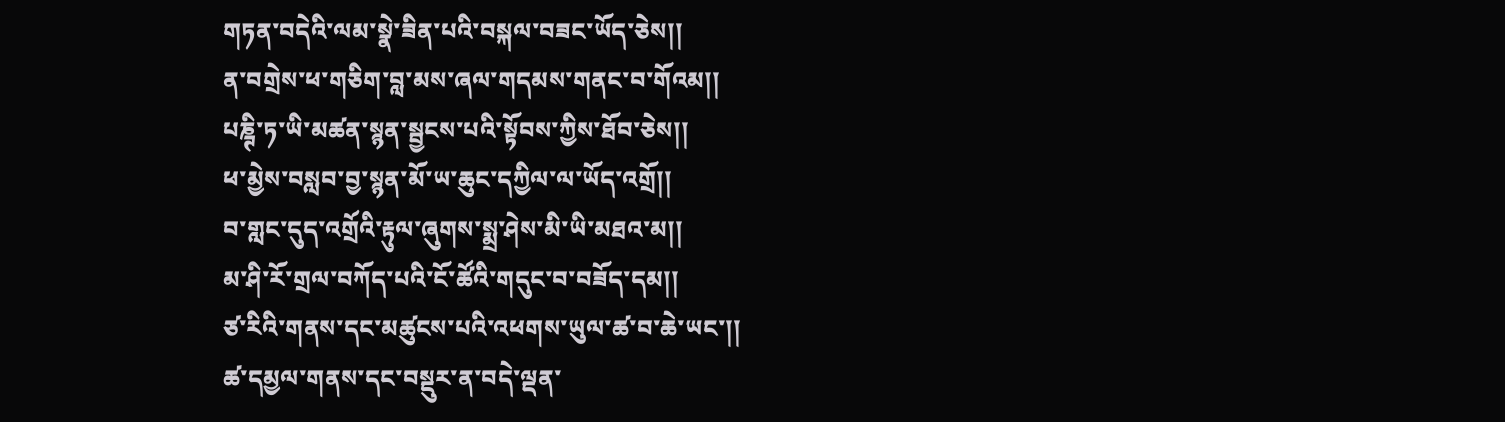གཏན་བདེའི་ལམ་སྣེ་ཟིན་པའི་བསྐལ་བཟང་ཡོད་ཅེས།།
ན་བགྲེས་ཕ་གཅིག་བླ་མས་ཞལ་གདམས་གནང་བ་གོའམ།།
པཎྚི་ཏ་ཡི་མཚན་སྙན་སྦྱངས་པའི་སྟོབས་ཀྱིས་ཐོབ་ཅེས།།
ཕ་མྱེས་བསླབ་བྱ་སྙན་མོ་ཡ་ཆུང་དཀྱིལ་ལ་ཡོད་འགྲོ།།
བ་གླང་དུད་འགྲོའི་རྟུལ་ཞུགས་སྨྲ་ཤེས་མི་ཡི་མཐའ་མ།།
མ་ཤི་རོ་གྲལ་བཀོད་པའི་ངོ་ཚོའི་གདུང་བ་བཟོད་དམ།།
ཙ་རིའི་གནས་དང་མཚུངས་པའི་འཕགས་ཡུལ་ཚ་བ་ཆེ་ཡང་།།
ཚ་དམྱལ་གནས་དང་བསྡུར་ན་བདེ་ལྡན་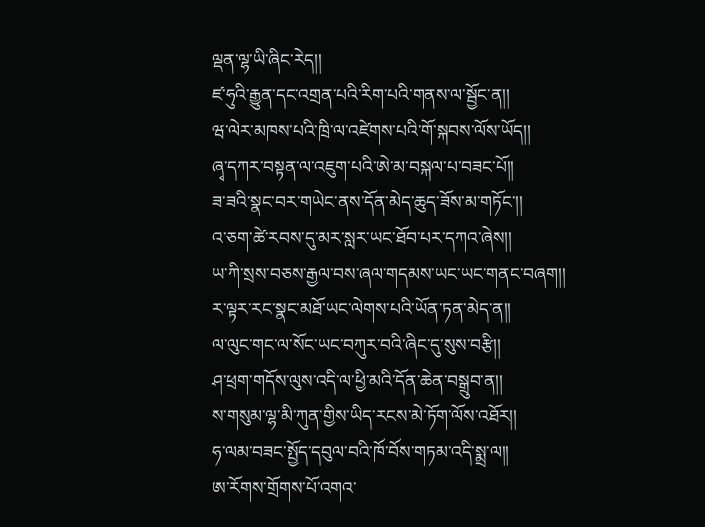ལྡན་ལྷ་ཡི་ཞིང་རེད།།
ཛ་ཧུའི་རྒྱུན་དང་འགྲན་པའི་རིག་པའི་གནས་ལ་སྦྱོང་ན།།
ཝ་ལེར་མཁས་པའི་ཁྲི་ལ་འཛེགས་པའི་གོ་སྐབས་ལོས་ཡོད།།
ཞྭ་དཀར་བསྟན་ལ་འཇུག་པའི་ཨེ་མ་བསྐལ་པ་བཟང་པོ།།
ཟ་ཟའི་སྣང་བར་གཡེང་ནས་དོན་མེད་ཆུད་ཟོས་མ་གཏོང་།།
འ་ཅག་ཚེ་རབས་དུ་མར་སླར་ཡང་ཐོབ་པར་དཀའ་ཞེས།།
ཡ་ཀི་སྲས་བཅས་རྒྱལ་བས་ཞལ་གདམས་ཡང་ཡང་གནང་བཞག།།
ར་ལྟར་རང་སྣང་མཐོ་ཡང་ལེགས་པའི་ཡོན་ཏན་མེད་ན།།
ལ་ལུང་གང་ལ་སོང་ཡང་བཀུར་བའི་ཞིང་དུ་སུས་བརྩི།།
ཤ་ཕྲག་གདོས་ལུས་འདི་ལ་ཕྱི་མའི་དོན་ཆེན་བསྒྲུབ་ན།།
ས་གསུམ་ལྷ་མི་ཀུན་གྱིས་ཡིད་རངས་མེ་ཏོག་ལོས་འཐོར།།
ཧ་ལམ་བཟང་སྤྱོད་དབུལ་བའི་ཁོ་བོས་གཏམ་འདི་སྨྲ་ལ།།
ཨ་རོགས་གྲོགས་པོ་འགའ་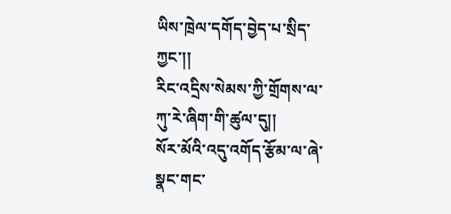ཡིས་ཁྲེལ་དགོད་བྱེད་པ་སྲིད་ཀྱང་།།
རིང་འདྲིས་སེམས་ཀྱི་གྲོགས་ལ་ཀུ་རེ་ཞིག་གི་ཚུལ་དུ།།
སོར་མོའི་འདུ་འགོད་རྩོམ་ལ་ཞེ་སྣང་གང་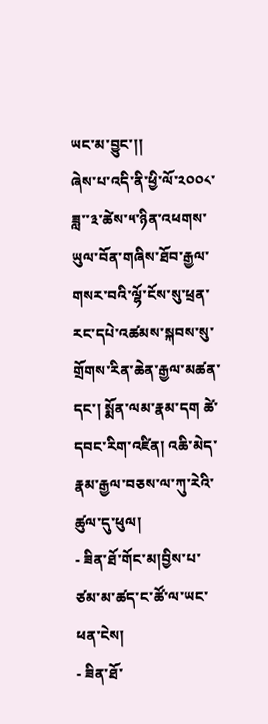ཡང་མ་བྱུང་།།
ཞེས་པ་འདི་ནི་ཕྱི་ལོ་༢༠༠༨་ཟླ་་༣་ཚེས་༥་ཉིན་འཕགས་ཡུལ་བོན་གཞིས་ཐོབ་རྒྱལ་གསར་བའི་ལྷོ་ངོས་སུ་ཕྲན་རང་དཔེ་འཚམས་སྐབས་སུ་གྲོགས་རིན་ཆེན་རྒྱལ་མཚན་དང་། སྨོན་ལམ་རྣམ་དག ཚེ་དབང་རིག་འཛིན། འཆི་མེད་རྣམ་རྒྱལ་བཅས་ལ་ཀུ་རེའི་ཚུལ་དུ་ཕུལ།
- ཟིན་ཐོ་གོང་མ།བྱིས་པ་ཙམ་མ་ཚད་ང་ཚོ་ལ་ཡང་ཕན་ངེས།
- ཟིན་ཐོ་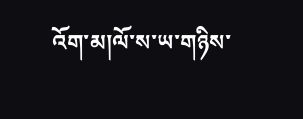འོག་མ།ལོ་ས་ཡ་གཉིས་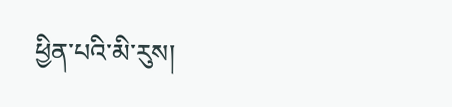ཕྱིན་པའི་མི་རུས།